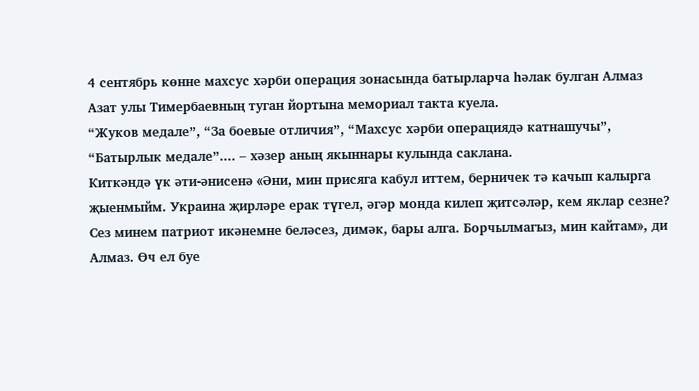4 сентябрь көнне махсус хәрби операция зонасында батырларча һәлак булган Алмаз Азат улы Тимербаевның туган йортына мемориал такта куела.
“Жуков медале”, “За боевые отличия”, “Махсус хәрби операциядә катнашучы”, “Батырлык медале”.... – хәзер аның якыннары кулында саклана.
Киткәндә үк әти-әнисенә «Әни, мин присяга кабул иттем, берничек тә качып калырга җыенмыйм. Украина җирләре ерак түгел, әгәр монда килеп җитсәләр, кем яклар сезне? Сез минем патриот икәнемне беләсез, димәк, бары алга. Борчылмагыз, мин кайтам», ди Алмаз. Өч ел буе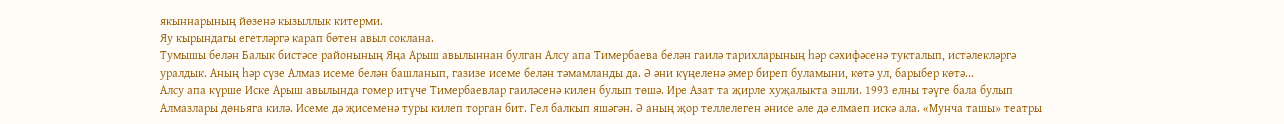якыннарының йөзенә кызыллык китерми.
Яу кырындагы егетләргә карап бөтен авыл соклана.
Тумышы белән Балык бистәсе районының Яңа Арыш авылыннан булган Алсу апа Тимербаева белән гаилә тарихларының һәр сәхифәсенә тукталып, истәлекләргә уралдык. Аның һәр сүзе Алмаз исеме белән башланып, газизе исеме белән тәмамланды да. Ә әни күңеленә әмер биреп буламыни, көтә ул, барыбер көтә...
Алсу апа күрше Иске Арыш авылында гомер итүче Тимербаевлар гаиләсенә килен булып төшә. Ире Азат та җирле хуҗалыкта эшли. 1993 елны тәүге бала булып Алмазлары дөньяга килә. Исеме дә җисеменә туры килеп торган бит. Гел балкып яшәгән. Ә аның җор теллелеген әнисе әле дә елмаеп искә ала. «Мунча ташы» театры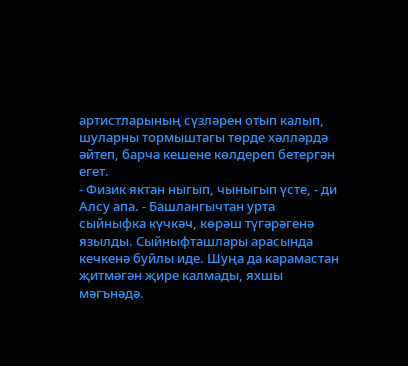артистларының сүзләрен отып калып, шуларны тормыштагы төрде хәлләрдә әйтеп, барча кешене көлдереп бетергән егет.
- Физик яктан ныгып, чыныгып үсте, - ди Алсу апа. - Башлангычтан урта сыйныфка күчкәч, көрәш түгәрәгенә язылды. Сыйныфташлары арасында кечкенә буйлы иде. Шуңа да карамастан җитмәгән җире калмады, яхшы мәгънәдә.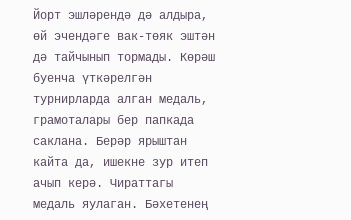Йорт эшләрендә дә алдыра, өй эчендәге вак-төяк эштән дә тайчынып тормады. Көрәш буенча үткәрелгән турнирларда алган медаль, грамоталары бер папкада саклана. Берәр ярыштан кайта да, ишекне зур итеп ачып керә. Чираттагы медаль яулаган. Бәхетенең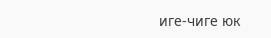иге-чиге юк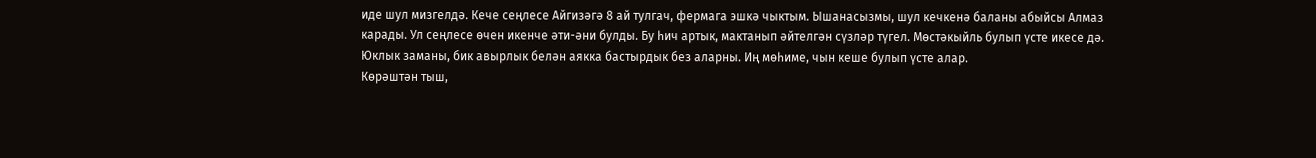иде шул мизгелдә. Кече сеңлесе Айгизәгә 8 ай тулгач, фермага эшкә чыктым. Ышанасызмы, шул кечкенә баланы абыйсы Алмаз карады. Ул сеңлесе өчен икенче әти-әни булды. Бу һич артык, мактанып әйтелгән сүзләр түгел. Мөстәкыйль булып үсте икесе дә. Юклык заманы, бик авырлык белән аякка бастырдык без аларны. Иң мөһиме, чын кеше булып үсте алар.
Көрәштән тыш,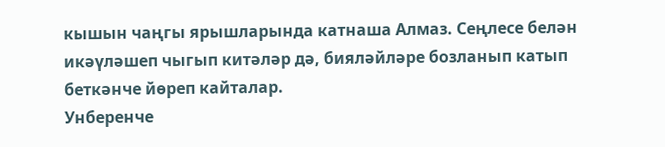кышын чаңгы ярышларында катнаша Алмаз. Сеңлесе белән икәүләшеп чыгып китәләр дә, бияләйләре бозланып катып беткәнче йөреп кайталар.
Унберенче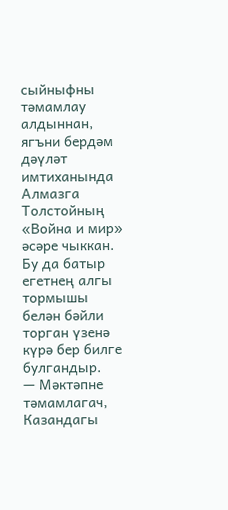сыйныфны тәмамлау алдыннан, ягъни бердәм дәүләт имтиханында Алмазга Толстойның «Война и мир» әсәре чыккан. Бу да батыр егетнең алгы тормышы белән бәйли торган үзенә күрә бер билге булгандыр.
— Мәктәпне тәмамлагач, Казандагы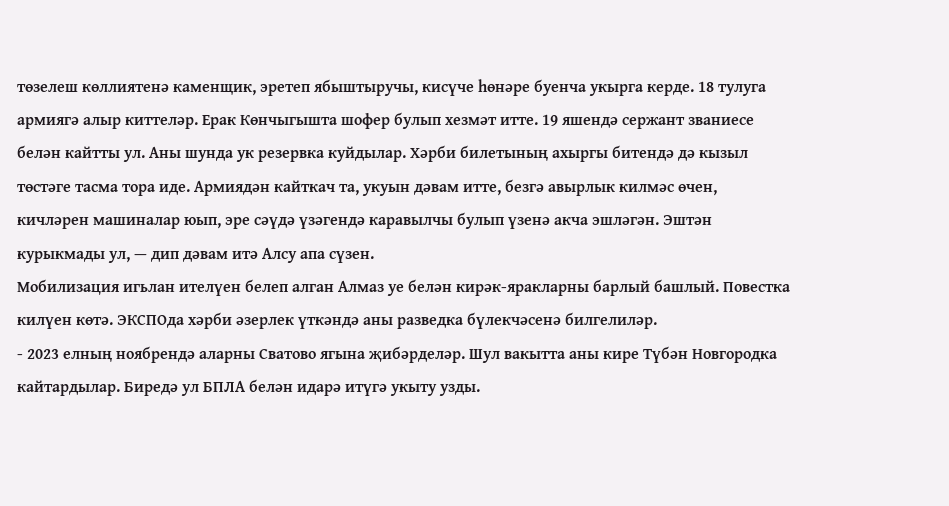төзелеш көллиятенә каменщик, эретеп ябыштыручы, кисүче һөнәре буенча укырга керде. 18 тулуга армиягә алыр киттеләр. Ерак Көнчыгышта шофер булып хезмәт итте. 19 яшендә сержант званиесе белән кайтты ул. Аны шунда ук резервка куйдылар. Хәрби билетының ахыргы битендә дә кызыл төстәге тасма тора иде. Армиядән кайткач та, укуын дәвам итте, безгә авырлык килмәс өчен, кичләрен машиналар юып, эре сәүдә үзәгендә каравылчы булып үзенә акча эшләгән. Эштән курыкмады ул, — дип дәвам итә Алсу апа сүзен.
Мобилизация игьлан ителүен белеп алган Алмаз уе белән кирәк-яракларны барлый башлый. Повестка килүен көтә. ЭКСПОда хәрби әзерлек үткәндә аны разведка бүлекчәсенә билгелиләр.
- 2023 елның ноябрендә аларны Сватово ягына җибәрделәр. Шул вакытта аны кире Түбән Новгородка кайтардылар. Биредә ул БПЛА белән идарә итүгә укыту узды.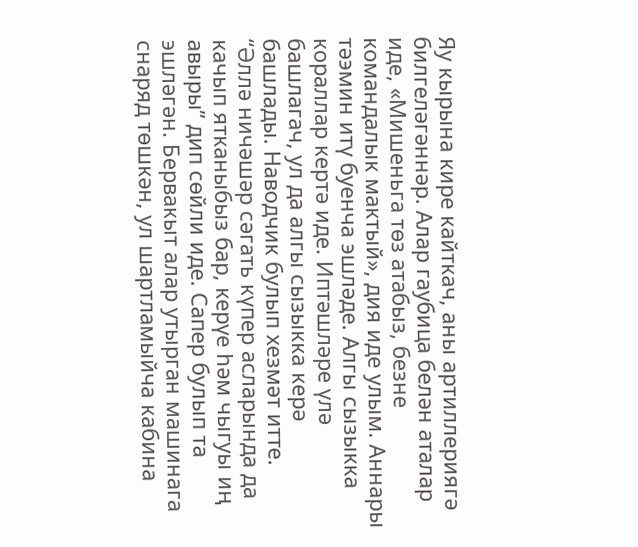Яу кырына кире кайткач, аны артиллериягә билгеләгәннәр. Алар гаубица белән аталар иде, «Мишеньга төз атабыз, безне командалык мактый», дия иде улым. Аннары тәэмин итү буенча эшләде. Алгы сызыкка кораллар кертә иде. Иптәшләре үлә башлагач, ул да алгы сызыкка керә башлады. Наводчик булып хезмәт итте. “Әллә ничәшәр сәгать күпер асларында да качып ятканыбыз бар, керүе һәм чыгуы иң авыры” дип сөйли иде. Сапер булып та эшләгән. Бервакыт алар утырган машинага снаряд төшкән, ул шартламыйча кабина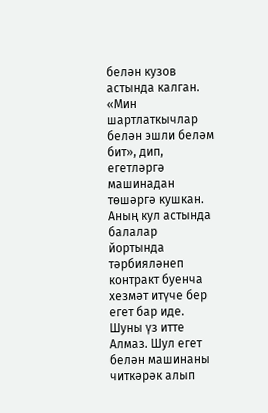белән кузов астында калган. «Мин шартлаткычлар белән эшли беләм бит», дип, егетләргә машинадан төшәргә кушкан. Аның кул астында балалар йортында тәрбияләнеп контракт буенча хезмәт итүче бер егет бар иде. Шуны үз итте Алмаз. Шул егет белән машинаны читкәрәк алып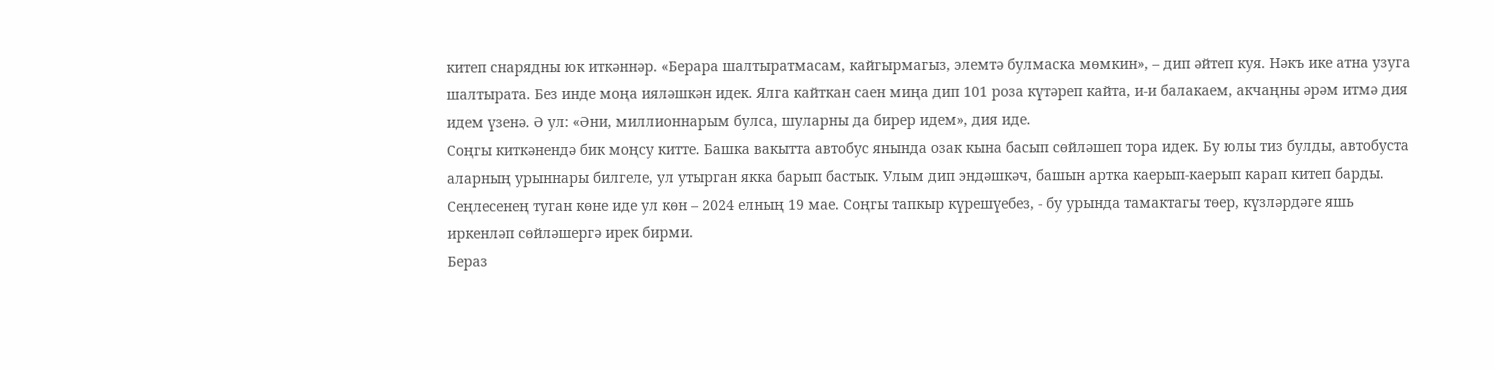китеп снарядны юк иткәннәр. «Берара шалтыратмасам, кайгырмагыз, элемтә булмаска мөмкин», – дип әйтеп куя. Нәкъ ике атна узуга шалтырата. Без инде моңа ияләшкән идек. Ялга кайткан саен миңа дип 101 роза күтәреп кайта, и-и балакаем, акчаңны әрәм итмә дия идем үзенә. Ә ул: «Әни, миллионнарым булса, шуларны да бирер идем», дия иде.
Соңгы киткәнендә бик моңсу китте. Башка вакытта автобус янында озак кына басып сөйләшеп тора идек. Бу юлы тиз булды, автобуста аларның урыннары билгеле, ул утырган якка барып бастык. Улым дип эндәшкәч, башын артка каерып-каерып карап китеп барды. Сеңлесенең туган көне иде ул көн – 2024 елның 19 мае. Соңгы тапкыр күрешүебез, - бу урында тамактагы төер, күзләрдәге яшь иркенләп сөйләшергә ирек бирми.
Бераз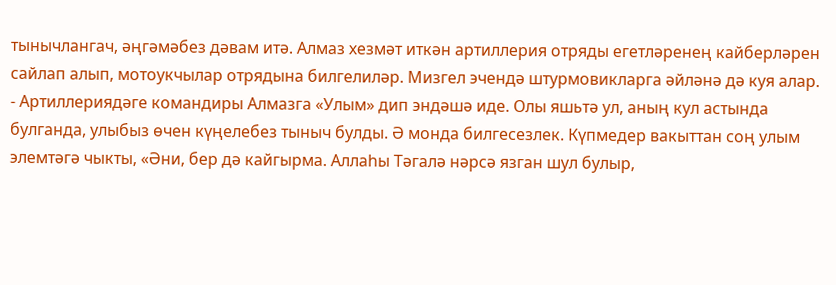тынычлангач, әңгәмәбез дәвам итә. Алмаз хезмәт иткән артиллерия отряды егетләренең кайберләрен сайлап алып, мотоукчылар отрядына билгелиләр. Мизгел эчендә штурмовикларга әйләнә дә куя алар.
- Артиллериядәге командиры Алмазга «Улым» дип эндәшә иде. Олы яшьтә ул, аның кул астында булганда, улыбыз өчен күңелебез тыныч булды. Ә монда билгесезлек. Күпмедер вакыттан соң улым элемтәгә чыкты, «Әни, бер дә кайгырма. Аллаһы Тәгалә нәрсә язган шул булыр,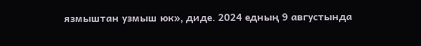язмыштан узмыш юк», диде. 2024 едның 9 августында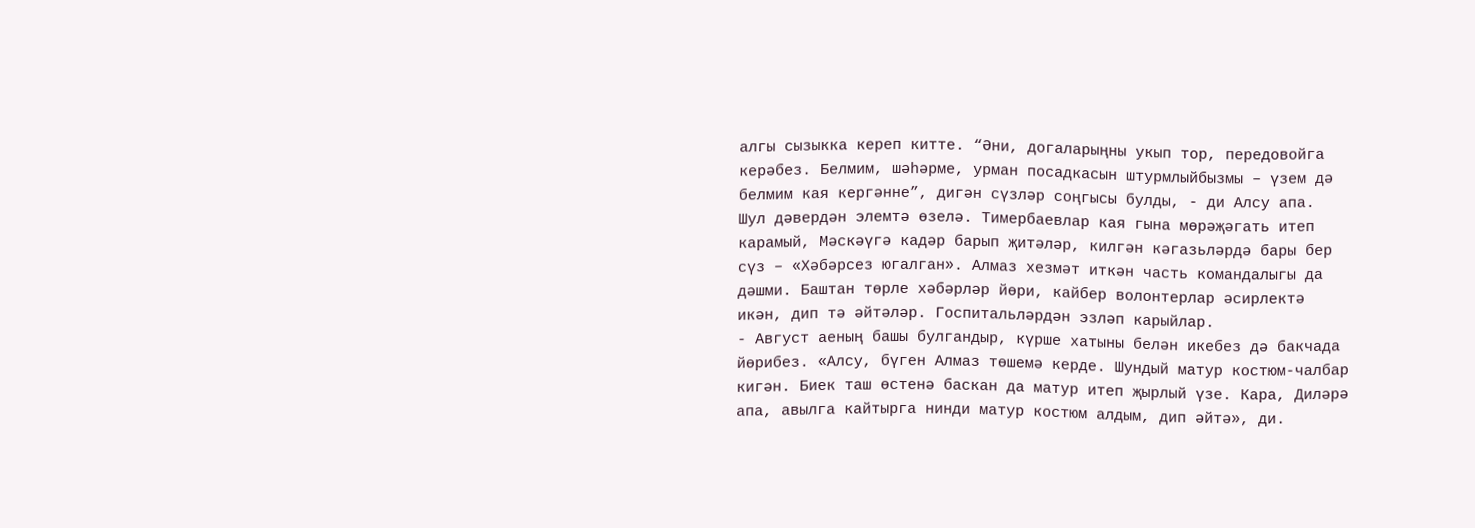алгы сызыкка кереп китте. “Әни, догаларыңны укып тор, передовойга керәбез. Белмим, шәһәрме, урман посадкасын штурмлыйбызмы – үзем дә белмим кая кергәнне”, дигән сүзләр соңгысы булды, - ди Алсу апа.
Шул дәвердән элемтә өзелә. Тимербаевлар кая гына мөрәҗәгать итеп карамый, Мәскәүгә кадәр барып җитәләр, килгән кәгазьләрдә бары бер сүз – «Хәбәрсез югалган». Алмаз хезмәт иткән часть командалыгы да дәшми. Баштан төрле хәбәрләр йөри, кайбер волонтерлар әсирлектә икән, дип тә әйтәләр. Госпитальләрдән эзләп карыйлар.
- Август аеның башы булгандыр, күрше хатыны белән икебез дә бакчада йөрибез. «Алсу, бүген Алмаз төшемә керде. Шундый матур костюм-чалбар кигән. Биек таш өстенә баскан да матур итеп җырлый үзе. Кара, Диләрә апа, авылга кайтырга нинди матур костюм алдым, дип әйтә», ди.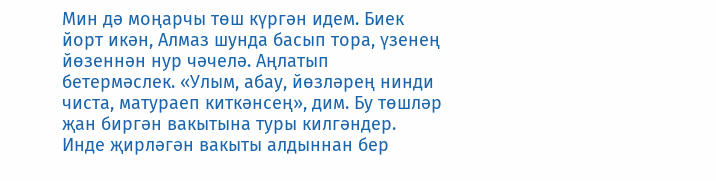Мин дә моңарчы төш күргән идем. Биек йорт икән, Алмаз шунда басып тора, үзенең йөзеннән нур чәчелә. Аңлатып бетермәслек. «Улым, абау, йөзләрең нинди чиста, матураеп киткәнсең», дим. Бу төшләр җан биргән вакытына туры килгәндер. Инде җирләгән вакыты алдыннан бер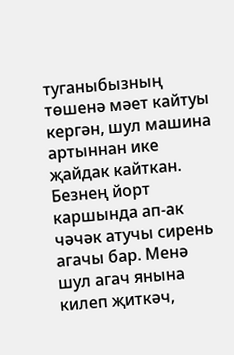туганыбызның төшенә мәет кайтуы кергән, шул машина артыннан ике җайдак кайткан. Безнең йорт каршында ап-ак чәчәк атучы сирень агачы бар. Менә шул агач янына килеп җиткәч,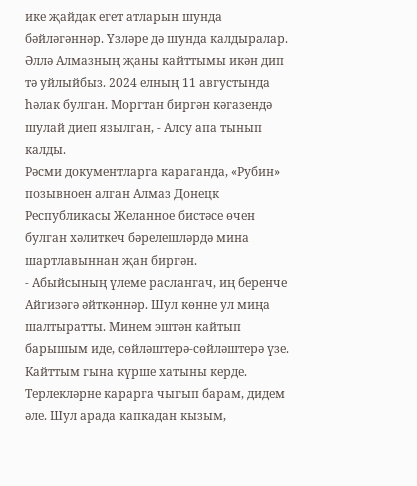ике җайдак егет атларын шунда бәйләгәннәр. Үзләре дә шунда калдыралар. Әллә Алмазның җаны кайттымы икән дип тә уйлыйбыз. 2024 елның 11 августында һәлак булган. Моргтан биргән кәгазендә шулай диеп язылган, - Алсу апа тынып калды.
Рәсми документларга караганда, «Рубин» позывноен алган Алмаз Донецк Республикасы Желанное бистәсе өчен булган хәлиткеч бәрелешләрдә мина шартлавыннан җан биргән.
- Абыйсының үлеме раслангач, иң беренче Айгизәгә әйткәннәр. Шул көнне ул миңа шалтыратты. Минем эштән кайтып барышым иде, сөйләштерә-сөйләштерә үзе. Кайттым гына күрше хатыны керде. Терлекләрне карарга чыгып барам, дидем әле. Шул арада капкадан кызым,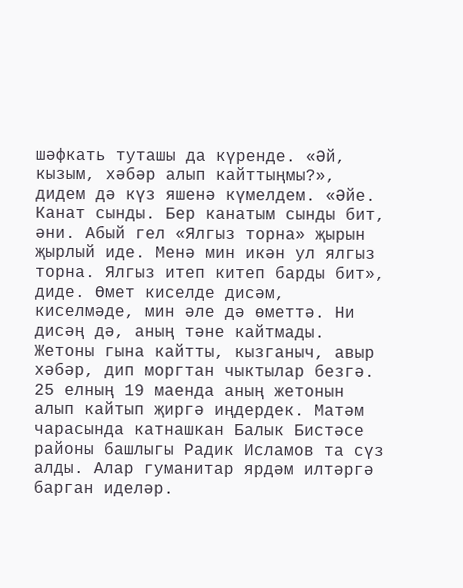шәфкать туташы да күренде. «Әй, кызым, хәбәр алып кайттыңмы?», дидем дә күз яшенә күмелдем. «Әйе. Канат сынды. Бер канатым сынды бит, әни. Абый гел «Ялгыз торна» җырын җырлый иде. Менә мин икән ул ялгыз торна. Ялгыз итеп китеп барды бит», диде. Өмет киселде дисәм, киселмәде, мин әле дә өметтә. Ни дисәң дә, аның тәне кайтмады. Жетоны гына кайтты, кызганыч, авыр хәбәр, дип моргтан чыктылар безгә. 25 елның 19 маенда аның жетонын алып кайтып җиргә иңдердек. Матәм чарасында катнашкан Балык Бистәсе районы башлыгы Радик Исламов та сүз алды. Алар гуманитар ярдәм илтәргә барган иделәр.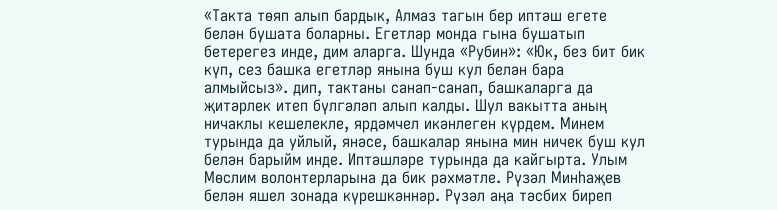«Такта төяп алып бардык, Алмаз тагын бер иптәш егете белән бушата боларны. Егетләр монда гына бушатып бетерегез инде, дим аларга. Шунда «Рубин»: «Юк, без бит бик күп, сез башка егетләр янына буш кул белән бара алмыйсыз». дип, тактаны санап-санап, башкаларга да җитәрлек итеп бүлгәләп алып калды. Шул вакытта аның ничаклы кешелекле, ярдәмчел икәнлеген күрдем. Минем турында да уйлый, янәсе, башкалар янына мин ничек буш кул белән барыйм инде. Иптәшләре турында да кайгырта. Улым Мөслим волонтерларына да бик рәхмәтле. Рүзәл Минһаҗев белән яшел зонада күрешкәннәр. Рүзәл аңа тәсбих биреп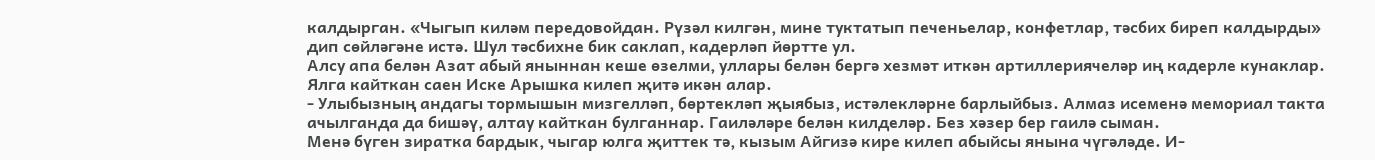калдырган. «Чыгып киләм передовойдан. Рүзәл килгән, мине туктатып печеньелар, конфетлар, тәсбих биреп калдырды» дип сөйләгәне истә. Шул тәсбихне бик саклап, кадерләп йөртте ул.
Алсу апа белән Азат абый яныннан кеше өзелми, уллары белән бергә хезмәт иткән артиллериячеләр иң кадерле кунаклар. Ялга кайткан саен Иске Арышка килеп җитә икән алар.
- Улыбызның андагы тормышын мизгелләп, бөртекләп җыябыз, истәлекләрне барлыйбыз. Алмаз исеменә мемориал такта ачылганда да бишәү, алтау кайткан булганнар. Гаиләләре белән килделәр. Без хәзер бер гаилә сыман.
Менә бүген зиратка бардык, чыгар юлга җиттек тә, кызым Айгизә кире килеп абыйсы янына чүгәләде. И-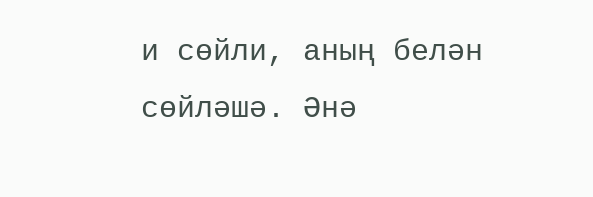и сөйли, аның белән сөйләшә. Әнә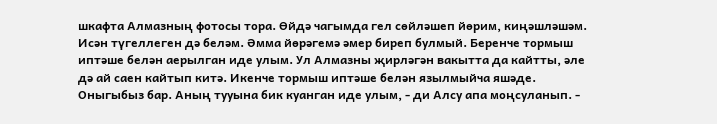шкафта Алмазның фотосы тора. Өйдә чагымда гел сөйләшеп йөрим, киңәшләшәм. Исән түгеллеген дә беләм. Әмма йөрәгемә әмер биреп булмый. Беренче тормыш иптәше белән аерылган иде улым. Ул Алмазны җирләгән вакытта да кайтты, әле дә ай саен кайтып китә. Икенче тормыш иптәше белән язылмыйча яшәде. Оныгыбыз бар. Аның тууына бик куанган иде улым, - ди Алсу апа моңсуланып. -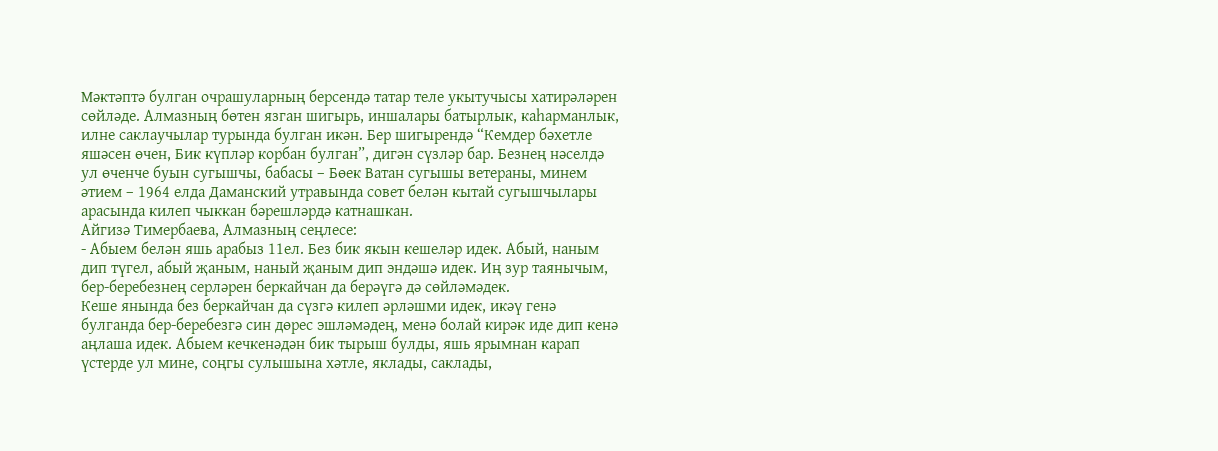Мәктәптә булган очрашуларның берсендә татар теле укытучысы хатирәләрен сөйләде. Алмазның бөтен язган шигырь, иншалары батырлык, каһарманлык, илне саклаучылар турында булган икән. Бер шигырендә “Кемдер бәхетле яшәсен өчен, Бик күпләр корбан булган”, дигән сүзләр бар. Безнең нәселдә ул өченче буын сугышчы, бабасы – Бөек Ватан сугышы ветераны, минем әтием – 1964 елда Даманский утравында совет белән кытай сугышчылары арасында килеп чыккан бәрешләрдә катнашкан.
Айгизә Тимербаева, Алмазның сеңлесе:
- Абыем белән яшь арабыз 11ел. Без бик якын кешеләр идек. Абый, наным дип түгел, абый җаным, наный җаным дип эндәшә идек. Иң зур таянычым, бер-беребезнең серләрен беркайчан да берәүгә дә сөйләмәдек.
Кеше янында без беркайчан да сүзгә килеп әрләшми идек, икәү генә булганда бер-беребезгә син дөрес эшләмәдең, менә болай кирәк иде дип кенә аңлаша идек. Абыем кечкенәдән бик тырыш булды, яшь ярымнан карап үстерде ул мине, соңгы сулышына хәтле, яклады, саклады,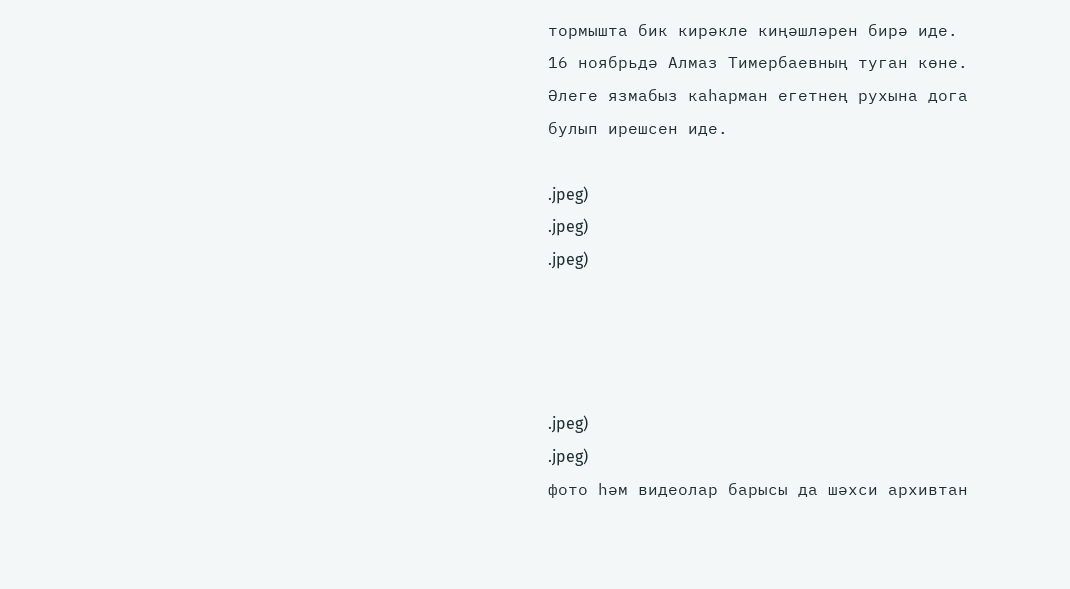тормышта бик кирәкле киңәшләрен бирә иде.
16 ноябрьдә Алмаз Тимербаевның туган көне. Әлеге язмабыз каһарман егетнең рухына дога булып ирешсен иде.

.jpeg)
.jpeg)
.jpeg)




.jpeg)
.jpeg)
фото һәм видеолар барысы да шәхси архивтан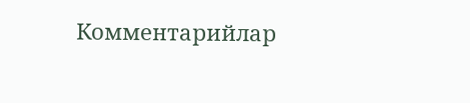Комментарийлар